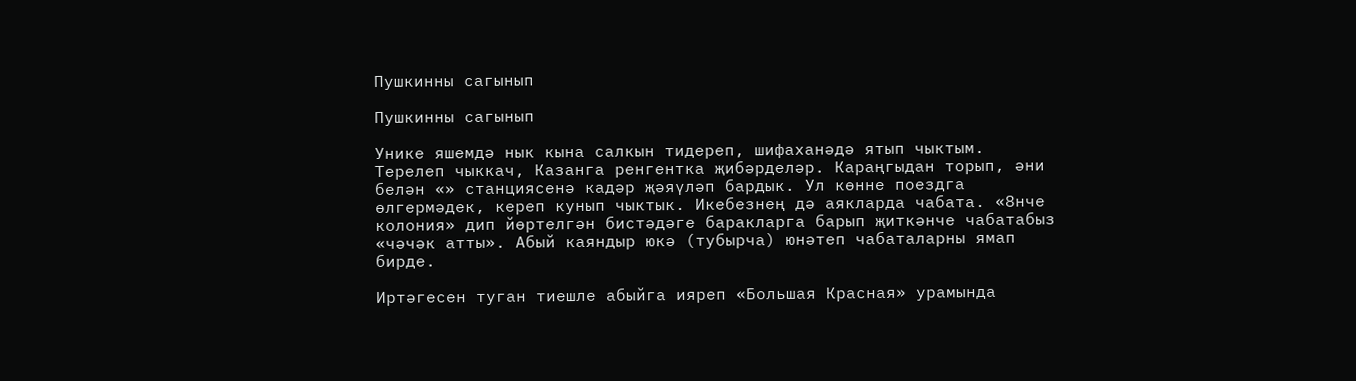Пушкинны сагынып

Пушкинны сагынып

Унике яшемдә нык кына салкын тидереп, шифаханәдә ятып чыктым. Терелеп чыккач, Казанга ренгентка җибәрделәр. Караңгыдан торып, әни белән «» станциясенә кадәр җәяүләп бардык. Ул көнне поездга өлгермәдек, кереп кунып чыктык. Икебезнең дә аякларда чабата. «8нче колония» дип йөртелгән бистәдәге баракларга барып җиткәнче чабатабыз «чәчәк атты». Абый каяндыр юкә (тубырча) юнәтеп чабаталарны ямап бирде.

Иртәгесен туган тиешле абыйга ияреп «Большая Красная» урамында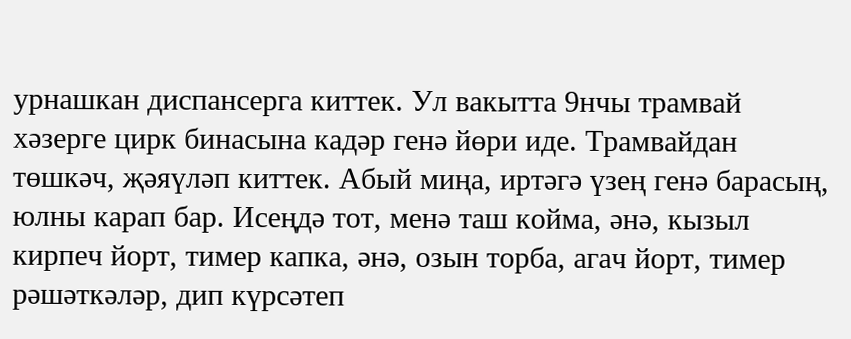урнашкан диспансерга киттек. Ул вакытта 9нчы трамвай хәзерге цирк бинасына кадәр генә йөри иде. Трамвайдан төшкәч, җәяүләп киттек. Абый миңа, иртәгә үзең генә барасың, юлны карап бар. Исеңдә тот, менә таш койма, әнә, кызыл кирпеч йорт, тимер капка, әнә, озын торба, агач йорт, тимер рәшәткәләр, дип күрсәтеп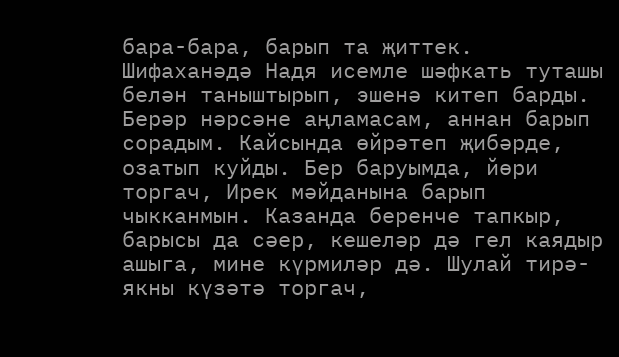бара-бара, барып та җиттек. Шифаханәдә Надя исемле шәфкать туташы белән таныштырып, эшенә китеп барды. Берәр нәрсәне аңламасам, аннан барып сорадым. Кайсында өйрәтеп җибәрде, озатып куйды. Бер баруымда, йөри торгач, Ирек мәйданына барып чыкканмын. Казанда беренче тапкыр, барысы да сәер, кешеләр дә гел каядыр ашыга, мине күрмиләр дә. Шулай тирә-якны күзәтә торгач,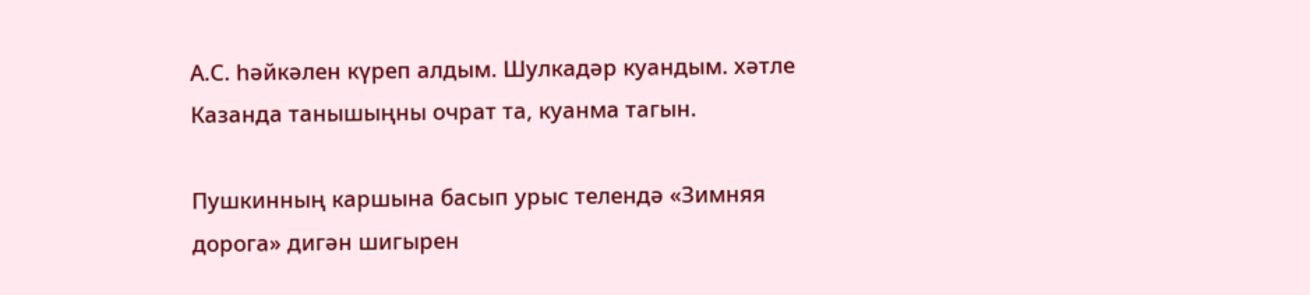А.С. һәйкәлен күреп алдым. Шулкадәр куандым. хәтле Казанда танышыңны очрат та, куанма тагын.

Пушкинның каршына басып урыс телендә «Зимняя дорога» дигән шигырен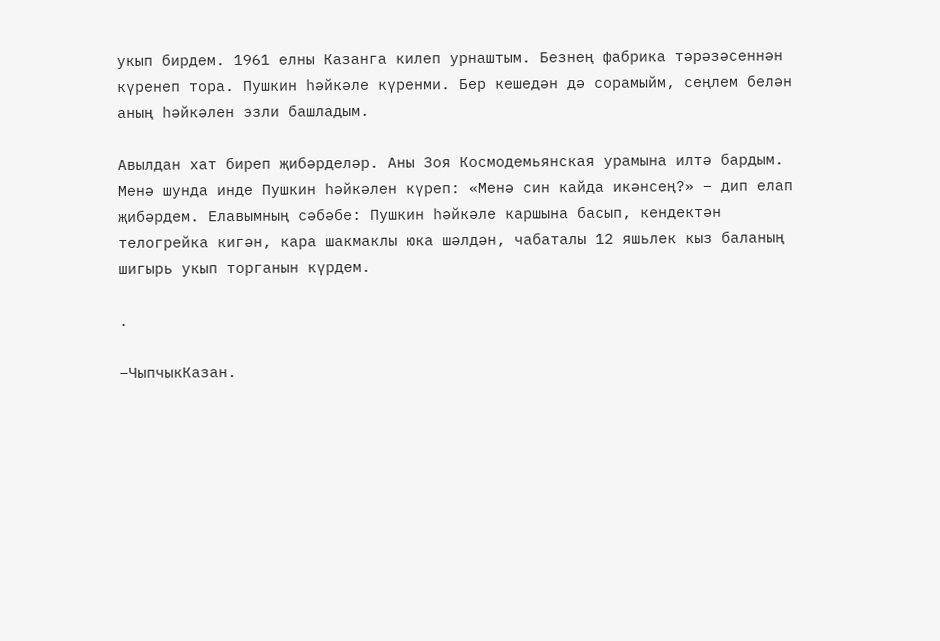укып бирдем. 1961 елны Казанга килеп урнаштым. Безнең фабрика тәрәзәсеннән күренеп тора. Пушкин һәйкәле күренми. Бер кешедән дә сорамыйм, сеңлем белән аның һәйкәлен эзли башладым.

Авылдан хат биреп җибәрделәр. Аны Зоя Космодемьянская урамына илтә бардым. Менә шунда инде Пушкин һәйкәлен күреп: «Менә син кайда икәнсең?» – дип елап җибәрдем. Елавымның сәбәбе: Пушкин һәйкәле каршына басып, кендектән телогрейка кигән, кара шакмаклы юка шәлдән, чабаталы 12 яшьлек кыз баланың шигырь укып торганын күрдем.

.

–ЧыпчыкКазан.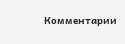Комментарии